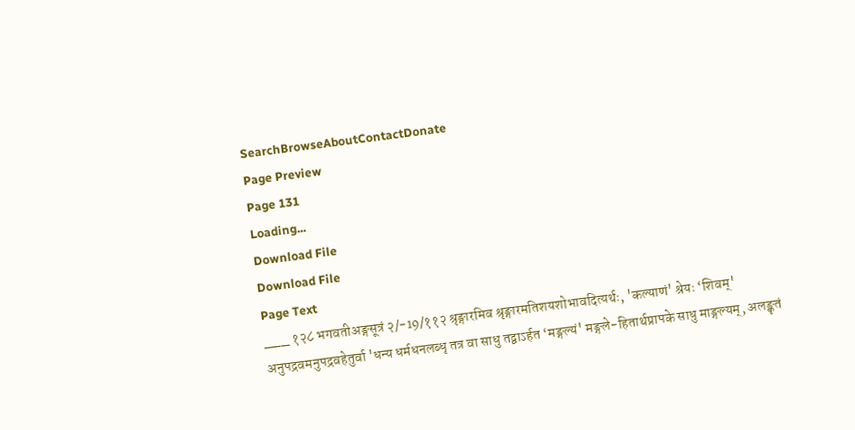SearchBrowseAboutContactDonate
Page Preview
Page 131
Loading...
Download File
Download File
Page Text
___ १२८ भगवतीअङ्गसूत्रं २/-19/११२ श्रृङ्गारमिव श्रृङ्गारमतिशयशोभावदित्यर्थः, 'कल्याणं' श्रेयः ‘शिवम्' अनुपद्रवमनुपद्रवहेतुर्वा 'धन्य धर्मधनलब्धृ तत्र वा साधु तद्वाऽर्हत ‘मङ्गल्यं' मङ्गले-हितार्थप्रापके साधु माङ्गल्यम्, अलङ्कृतं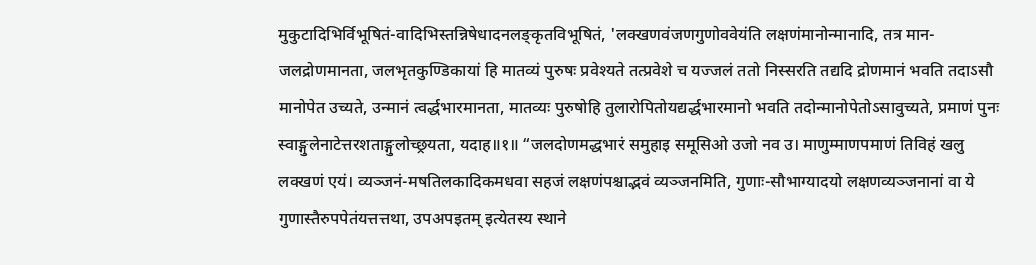मुकुटादिभिर्विभूषितं-वादिभिस्तन्निषेधादनलङ्कृतविभूषितं, 'लक्खणवंजणगुणोववेयंति लक्षणंमानोन्मानादि, तत्र मान-जलद्रोणमानता, जलभृतकुण्डिकायां हि मातव्यं पुरुषः प्रवेश्यते तत्प्रवेशे च यज्जलं ततो निस्सरति तद्यदि द्रोणमानं भवति तदाऽसौ मानोपेत उच्यते, उन्मानं त्वर्द्धभारमानता, मातव्यः पुरुषोहि तुलारोपितोयद्यर्द्धभारमानो भवति तदोन्मानोपेतोऽसावुच्यते, प्रमाणं पुनः स्वाङ्गुलेनाटेत्तरशताङ्गुलोच्छ्रयता, यदाह॥१॥ “जलदोणमद्धभारं समुहाइ समूसिओ उजो नव उ। माणुम्माणपमाणं तिविहं खलु लक्खणं एयं। व्यञ्जनं-मषतिलकादिकमधवा सहजं लक्षणंपश्चाद्भवं व्यञ्जनमिति, गुणाः-सौभाग्यादयो लक्षणव्यञ्जनानां वा ये गुणास्तैरुपपेतंयत्तत्तथा, उपअपइतम् इत्येतस्य स्थाने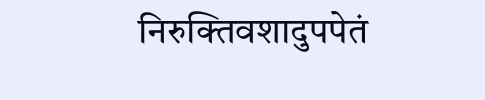निरुक्तिवशादुपपेतं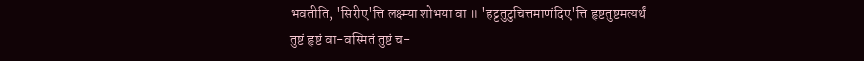भवतीति, 'सिरीए'त्ति लक्ष्म्या शोभया वा ॥ 'हट्टतुटुचित्तमाणंदिए'त्ति हृष्टतुष्टमत्यर्थं तुष्टं हृष्टं वा-वस्मितं तुष्टं च-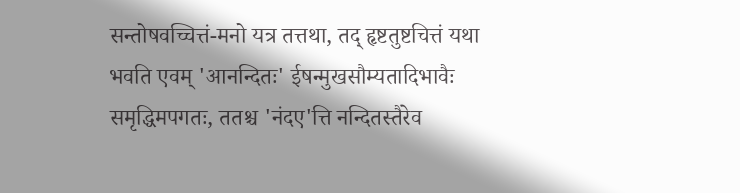सन्तोषवच्चित्तं-मनो यत्र तत्तथा, तद् हृष्टतुष्टचित्तं यथा भवति एवम् 'आनन्दितः' ईषन्मुखसौम्यतादिभावैः समृद्धिमपगतः, ततश्च 'नंदए'त्ति नन्दितस्तैरेव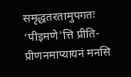समृद्धतरतामुपगतः ‘पीइमणे'त्ति प्रीति-प्रीणनमाप्यायनं मनसि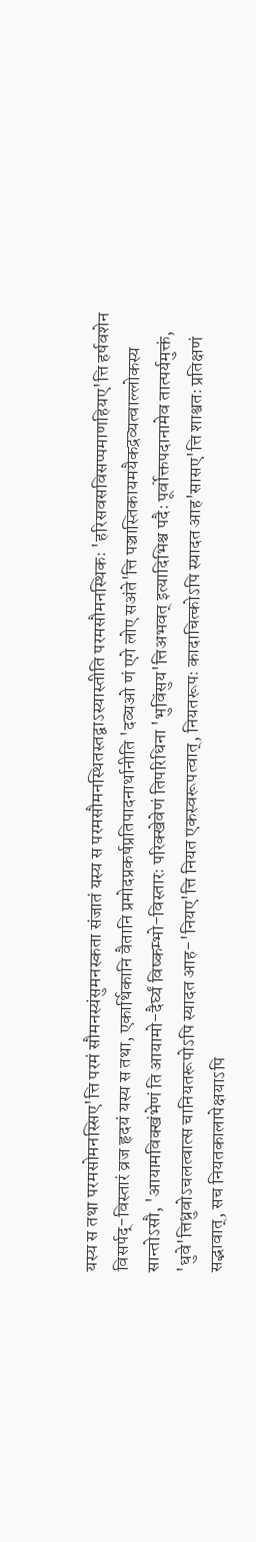यस्य स तथा परमसोमनस्सिए'त्ति परमं सौमनस्यंसुमनस्कता संजातं यस्य स परमसौमनस्थितस्तद्वाऽस्यास्तीति परमसौमनस्थिकः 'हरिसवसविसप्पमाणहियए'त्ति हर्षवशेन विसर्पद्-विस्तारं व्रज हृदयं यस्य स तथा, एकार्थिकानि वैतानि प्रमोदप्रकर्षप्रतिपादनार्थानीति 'दव्यओ णं एगे लोए सअंते'त्ति पञ्चास्तिकायमयैकद्रव्यत्वाल्लोकस्य सान्तोऽसौ, 'आयामविक्खंभेणं ति आयामो-दैर्घ्यं विष्कम्भो-विस्तारः परिक्खेवेणं तिपरिधिना 'भुविंसुय'त्तिअभवत् इत्यादिभिश्च पदैः पूर्वोक्तपदानामेव तात्पर्यमुक्तं, 'धुवे'त्तिध्रुवोऽचलत्वात्स चानियतरूपोऽपि स्यादत आह-'नियए'त्ति नियत एकस्वरूपत्वात्, नियतरूपः कादाचित्कोऽपि स्यादत आह'सासए'त्ति शाश्वतः प्रतिक्षणं सद्भावात्, सच नियतकालापेक्षयाऽपि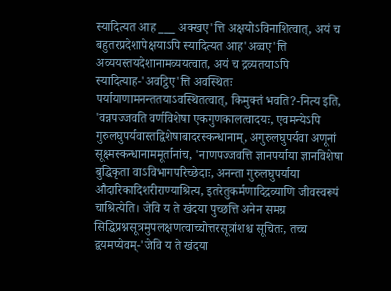स्यादित्यत आह ___ अक्खए'त्ति अक्षयोऽविनाशित्वात्, अयं च बहुतरप्रदेशापेक्षयाऽपि स्यादित्यत आह'अव्वए'त्ति अव्ययस्तयदेशानामव्ययत्वात, अयं च द्रव्यतयाऽपि स्यादित्याह-'अवट्ठिए'त्ति अवस्थितः पर्यायाणामनन्ततयाऽवस्थितत्वात्, किमुक्तं भवति?-नित्य इति, 'वन्नपज्जवति वर्णविशेषा एकगुणकालत्वादयः, एवमन्येऽपि गुरुलघुपर्यवास्तद्विशेषाबादरस्कन्धानाम्, अगुरुलघुपर्यवा अणूनां सूक्ष्मस्कन्धानाममूर्तानांच, 'नाणपज्जवत्ति ज्ञानपर्याया ज्ञानविशेषा बुद्धिकृता वाऽविभागपरिच्छेदाः, अनन्ता गुरुलघुपर्याया औदारिकादिशरीराण्याश्रित्य, इतरेतुकर्मणादिद्रव्याणि जीवस्वरूपं चाश्रित्येति। जेवि य ते खंदया पुच्छत्ति अनेन समग्र सिद्धिप्रश्नसूत्रमुपलक्षणत्वाच्चोत्तरसूत्रांशश्च सूचितः, तच्च द्वयमप्येवम्-'जेवि य ते खंदया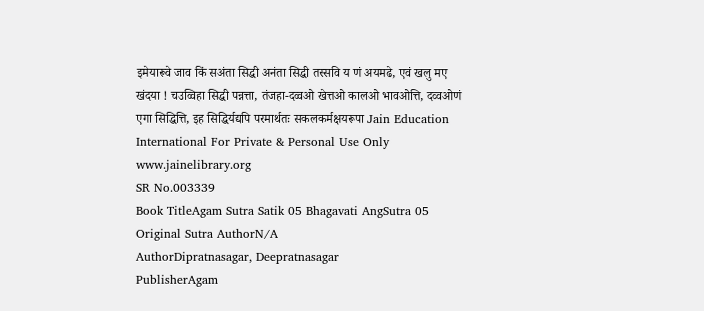इमेयारूवे जाव किं सअंता सिद्धी अनंता सिद्धी तस्सवि य णं अयमढे, एवं खलु मए खंदया ! चउव्विहा सिद्धी पन्नत्ता, तंजहा-दव्वओ खेत्तओ कालओ भावओत्ति, दव्वओणं एगा सिद्धित्ति, इह सिद्धिर्यद्यपि परमार्थतः सकलकर्मक्षयरूपा Jain Education International For Private & Personal Use Only www.jainelibrary.org
SR No.003339
Book TitleAgam Sutra Satik 05 Bhagavati AngSutra 05
Original Sutra AuthorN/A
AuthorDipratnasagar, Deepratnasagar
PublisherAgam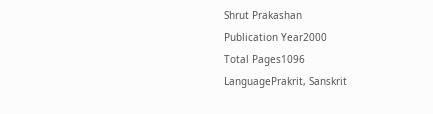Shrut Prakashan
Publication Year2000
Total Pages1096
LanguagePrakrit, Sanskrit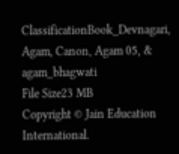ClassificationBook_Devnagari, Agam, Canon, Agam 05, & agam_bhagwati
File Size23 MB
Copyright © Jain Education International.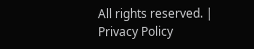All rights reserved. | Privacy Policy